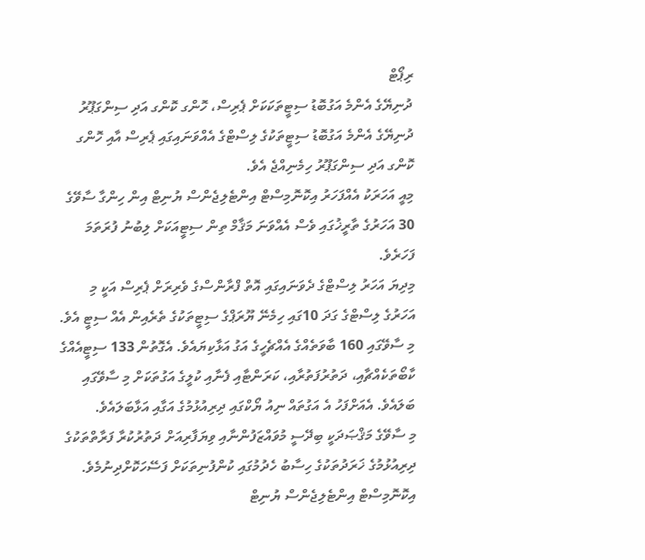ރިޕޯޓް
ދުނިޔޭގެ އެންމެ އަގުބޮޑު ސިޓީތަކަކަށް ޕެރިސް، ހޮންގ ކޮންގ އަދި ސިންގަޕޫރު
ދުނިޔޭގެ އެންމެ އަގުބޮޑު ސިޓީތަކުގެ ލިސްޓްގެ އެއްވަނައިގައި ޕެރިސް އާއި ހޮންގ ކޮންގ އަދި ސިންގަޕޫރު ހިމެނިއްޖެ އެވެ.
މިއީ އަހަރަކު އެއްފަހަރު އިކޮނޮމިސްޓް އިންޓެލިޖެންސް ޔުނިޓް އިން ހިންގާ ސާވޭގެ 30 އަހަރުގެ ތާރީޚުގައި ވެސް އެއްވަނަ މަޤާމް ތިން ސިޓީއަކަށް ލިބުނު ފުރަތަމަ ފަހަރެވެ.
މިދިޔަ އަހަރު ލިސްޓްގެ ދެވަނައިގައި އޮތް ފްރާންސްގެ ވެރިރަށް ޕެރިސް އަކީ މި އަހަރުގެ ލިސްޓްގެ ގަދަ 10ގައި ހިމެނޭ ޔޫރަޕްގެ ސިޓީތަކުގެ ތެރެއިން އެއް ސިޓީ އެވެ.
މި ސާވޭގައި 160 ބާވަތެއްގެ އެއްޗެހީގެ އަގު އަޅާކިޔައެވެ. އެގޮތުން 133 ސިޓީއެއްގެ ކާބޯތަކެއްޗާއި، ދަތުރުފަތުރާއި، ކަރަންޓާއި ފެނާއި ކުލީގެ އަގުތަކަށް މި ސާވޭގައި ބަލައެވެ. އެއަށްފަހު އެ އަގުތައް ނިއު ޔޯކްގައި ދިރިއުޅުމުގެ އަގާއި އަޅާބަލައެވެ.
މި ސާވޭގެ މަޤްޞަދަކީ ބިދޭސީ މުވައްޒަފުންނާއި ވިޔަފާރިއަށް ދަތުރުކުރާ ފަރާތްތަކުގެ ދިރިއުޅުމުގެ ޚަރަދުތަކުގެ ހިސާބު ހެދުމުގައި ކުންފުނިތަކަށް ފަސޭހަކޮށްދިނުމެވެ.
އިކޮނޮމިސްޓް އިންޓެލިޖެންސް ޔުނިޓް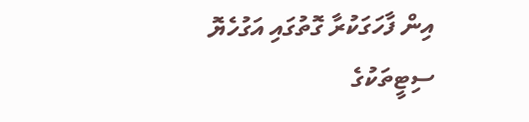އިން ފާހަގަކުރާ ގޮތުގައި އަގުހެޔޮ ސިޓީތަކުގެ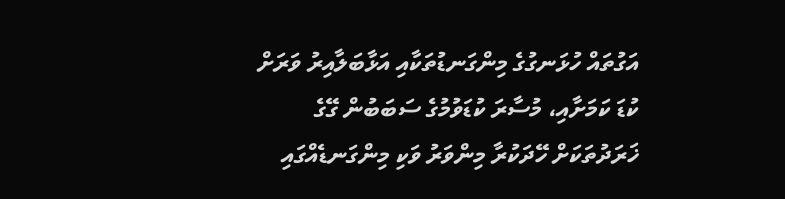އަގުތައް ހުޅަނގުގެ މިންގަނޑުތަކާއި އަޅާބަލާއިރު ވަރަށް ކުޑަ ކަމަށާއި، މުސާރަ ކުޑަވުމުގެ ސަބަބުން ގޭގެ ޚަރަދުތަކަށް ހޭދަކުރާ މިންވަރު ވަކި މިންގަނޑެއްގައި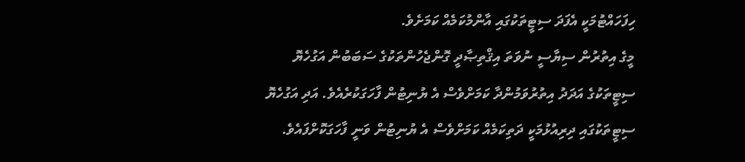ހިފަހައްޓުމަކީ އެފަދަ ސިޓީތަކުގައި އާންމުކަމެއް ކަމަށެވެ.
މީގެ އިތުރުން ސިޔާސީ ނުވަތަ އިޤްތިޞާދީ ގޮންޖެހުންތަކުގެ ސަބަބުން އަގުހެޔޮ ސިޓީތަކުގެ އަދަދު އިތުރުވަމުންދާ ކަމަށްވެސް އެ ޔުނިޓުން ފާހަގަކުރެއެވެ. އަދި އަގުހެޔޮ ސިޓީތަކުގައި ދިރިއުޅުމަކީ ދަތިކަމެއް ކަމަށްވެސް އެ ޔުނިޓުން ވަނީ ފާހަގަކޮށްފައެވެ.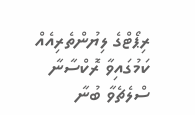ރިޕޯޓްގެ ލިޔުންތެރިއެއް ކަމުގައިވާ ރޮކްސާނާ ސްލެޗެވާ ބުނާ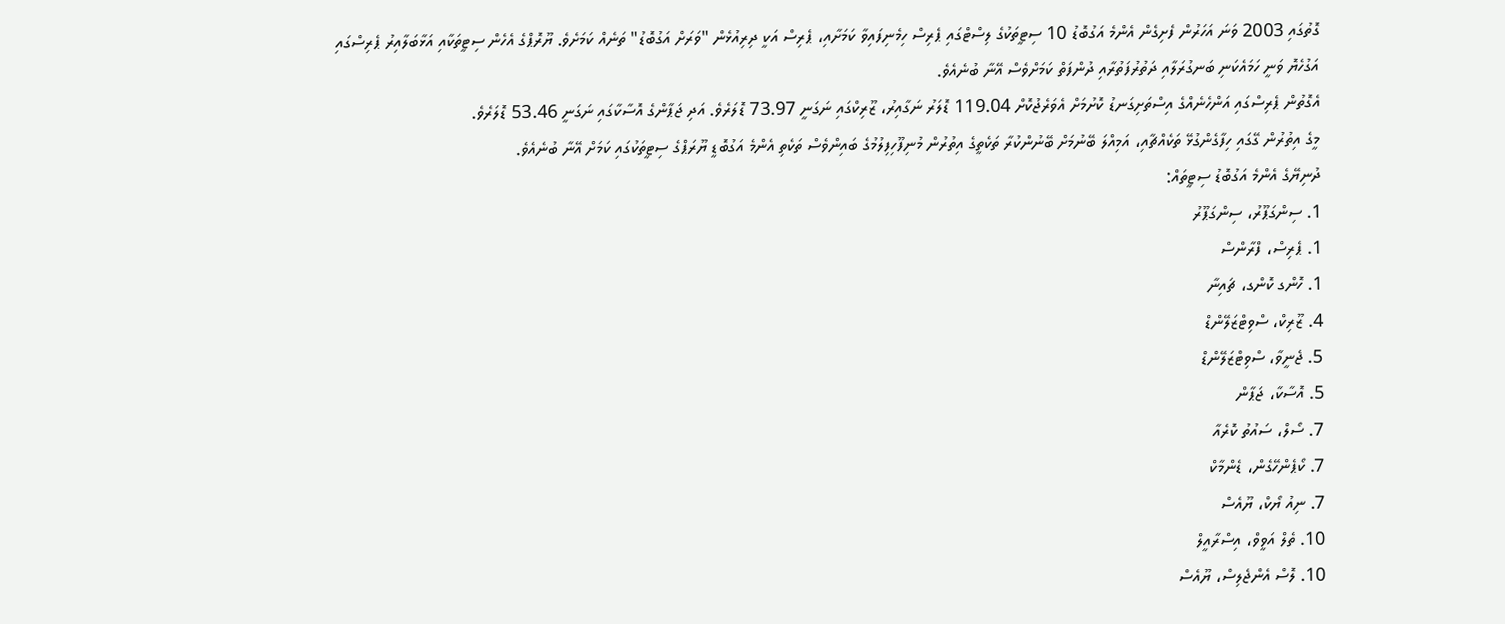ގޮތުގައި 2003 ވަނަ އަހަރުން ފެށިގެން އެންމެ އަގުބޮޑު 10 ސިޓީތަކުގެ ލިސްޓްގައި ޕެރިސް ހިމެނިފައިވާ ކަމަށާއި، ޕެރިސް އަކީ ދިރިއުޅެން "ވަރަށް އަގުބޮޑު" ތަނެއް ކަމަށެވެ. ޔޫރޮޕްގެ އެހެން ސިޓީތަކާއި އަޅާބަލާއިރު ޕެރިސްގައި އަގުހެޔޮ ވަނީ ހަމައެކަނި ބަނގުރަލާއި ދަތުރުފަތުރާއި ދުންފަތް ކަމަށްވެސް އޭނާ ބުނެއެވެ.
އެގޮތުން ޕެރިސްގައި އަންހެނެއްގެ އިސްތަށިގަނޑު ކޮށުމަށް އެވަރެޖުކޮށް 119.04 ޑޮލަރު ނަގާއިރު، ޒޫރިކްގައި ނަގަނީ 73.97 ޑޮލަރެވެ. އަދި ޖަޕާންގެ އޮސާކާގައި ނަގަނީ 53.46 ޑޮލަރެވެ.
މީގެ އިތުރުން ގޭގައި ހިފާގެންގުޅޭ ތަކެއްޗާއި، އަމިއްލަ ބޭނުމަށް ބޭނުންކުރާ ތަކެތީގެ އިތުރުން މުނިފޫހިފިލުމުގެ ބައިންވެސް ތަކެތި އެންމެ އަގުބޮޑީ ޔޫރަޕްގެ ސިޓީތަކުގައި ކަމަށް އޭނާ ބުނެއެވެ.
ދުނިޔޭގެ އެންމެ އަގުބޮޑު ސިޓީތައް:
1. ސިންގަޕޫރު، ސިންގަޕޫރު
1. ޕެރިސް، ފްރާންސް
1. ހޮންގ ކޮންގ، ޗައިނާ
4. ޒޫރިކް، ސްވިޓްޒަލޭންޑް
5. ޖެނީވާ، ސްވިޓްޒަލޭންޑް
5. އޮސާކާ، ޖަޕާން
7. ސޯލް، ސައުތު ކޮރެއާ
7. ކޯޕެންހޭގެން، ޑެންމާކް
7. ނިއު ޔޯކް، ޔޫއެސް
10. ތެލް އަވީވް، އިސްރާއީލް
10. ލޮސް އެންޖެލިސް، ޔޫއެސް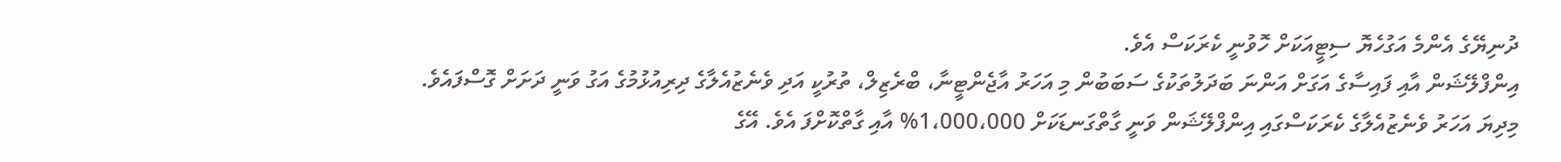ދުނިޔޭގެ އެންމެ އަގުހެޔޮ ސިޓީއަކަށް ހޮވުނީ ކެރަކަސް އެވެ.
އިންފްލޭޝަން އާއި ފައިސާގެ އަގަށް އަންނަ ބަދަލުތަކުގެ ސަބަބުން މި އަހަރު އާޖެންޓީނާ، ބްރެޒިލް، ތުރުކީ އަދި ވެނެޒުއެލާގެ ދިރިއުޅުމުގެ އަގު ވަނީ ދަށަށް ގޮސްފައެވެ.
މިދިޔަ އަހަރު ވެނެޒުއެލާގެ ކެރަކަސްގައި އިންފްލޭޝަން ވަނީ ގާތްގަނޑަކަށް 1،000،000% އާއި ގާތްކޮށްފަ އެވެ. އޭގެ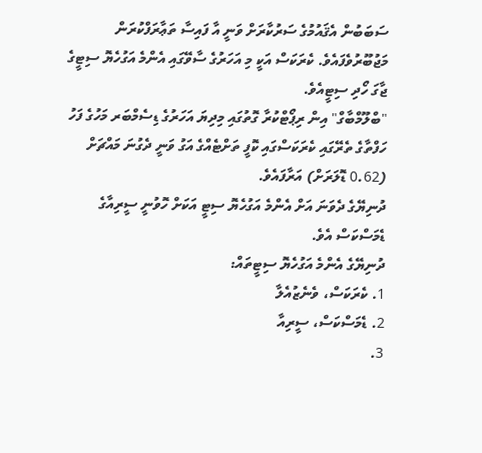ސަބަބުން އެޤައުމުގެ ސަރުކާރަށް ވަނީ އާ ފައިސާ ތަޢާރަފްކުރަން މަޖުބޫރުވެފައެވެ. ކެރަކަސް އަކީ މި އަހަރުގެ ސާވޭގައި އެންމެ އަގުހެޔޮ ސިޓީގެ ޖާގަ ހޯދި ސިޓީއެވެ.
"ބްލޫމްބާގް" އިން ރިޕޯޓްކުރާ ގޮތުގައި މިދިޔަ އަހަރުގެ ޑިސެމްބަރ މަހުގެ ފަހު ހަފްތާގެ ތެރޭގައި ކެރަކަސްގައި ކޮފީ ތަށްޓެއްގެ އަގު ވަނީ ދެގުނަ މައްޗަށް (0.62 ޑޮލަރަށް) އަރާފައެވެ.
ދުނިޔޭގެ ދެވަނަ އަށް އެންމެ އަގުހެޔޮ ސިޓީ އަކަށް ހޮވުނީ ސީރިއާގެ ޑެމަސްކަސް އެވެ.
ދުނިޔޭގެ އެންމެ އަގުހެޔޮ ސިޓީތައް:
1. ކެރަކަސް، ވެނެޒުއެލާ
2. ޑެމަސްކަސް، ސީރިއާ
3.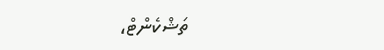ތަޝްކެންޓް،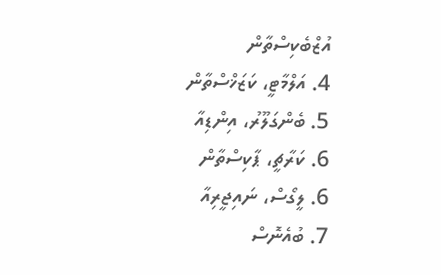އުޒްބެކިސްތާން
4. އަލްމާޓީ، ކަޒަޚްސްތާން
5. ބެންގަލޫރު، އިންޑިއާ
6. ކަރާޗީ، ޕާކިސްތާން
6. ލީގޯސް، ނައިޖީރިއާ
7. ބުއެނޮސް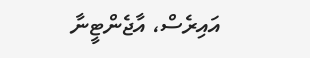އައިރެސް، އާޖެންޓީނާ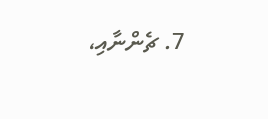7. ޗެންނާއި،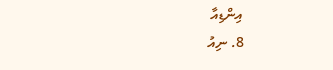އިންޑިއާ
8. ނިއު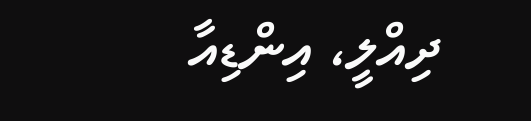ދިއްލީ، އިންޑިއާ